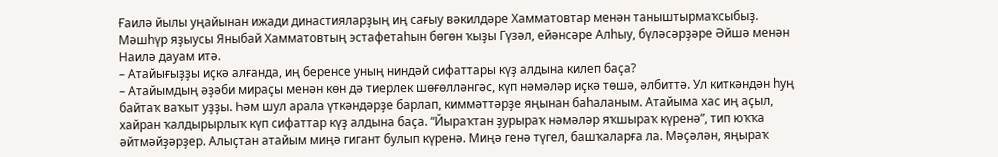Ғаилә йылы уңайынан ижади династияларҙың иң сағыу вәкилдәре Хамматовтар менән таныштырмаҡсыбыҙ. Мәшһүр яҙыусы Яныбай Хамматовтың эстафетаһын бөгөн ҡыҙы Гүзәл, ейәнсәре Алһыу, бүләсәрҙәре Әйшә менән Наилә дауам итә.
– Атайығыҙҙы иҫкә алғанда, иң беренсе уның ниндәй сифаттары күҙ алдына килеп баҫа?
– Атайымдың әҙәби мираҫы менән көн дә тиерлек шөғөлләнгәс, күп нәмәләр иҫкә төшә, әлбиттә. Ул киткәндән һуң байтаҡ ваҡыт уҙҙы. Һәм шул арала үткәндәрҙе барлап, киммәттәрҙе яңынан баһаланым. Атайыма хас иң аҫыл, хайран ҡалдырырлыҡ күп сифаттар күҙ алдына баҫа. “Йыраҡтан ҙурыраҡ нәмәләр яҡшыраҡ күренә”, тип юҡҡа әйтмәйҙәрҙер. Алыҫтан атайым миңә гигант булып күренә. Миңә генә түгел, башҡаларға ла. Мәҫәлән, яңыраҡ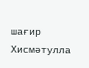шағир Хисмәтулла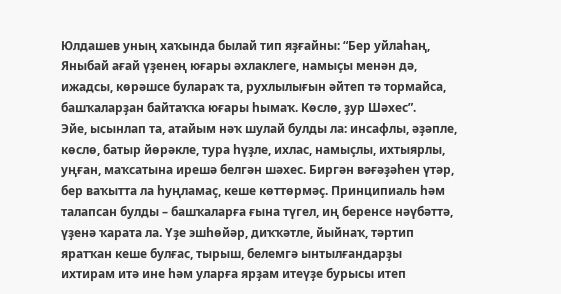Юлдашев уның хаҡында былай тип яҙғайны: “Бер уйлаһаң, Яныбай ағай үҙенең юғары әхлаклеге, намыҫы менән дә, ижадсы, көрәшсе булараҡ та, рухлылығын әйтеп тә тормайса, башҡаларҙан байтаҡҡа юғары һымаҡ. Көслө, ҙур Шәхес”.
Эйе, ысынлап та, атайым нәҡ шулай булды ла: инсафлы, әҙәпле, көслө, батыр йөрәкле, тура һүҙле, ихлас, намыҫлы, ихтыярлы, уңған, маҡсатына ирешә белгән шәхес. Биргән вәғәҙәһен үтәр, бер ваҡытта ла һуңламаҫ, кеше көттөрмәҫ. Принципиаль һәм талапсан булды – башҡаларға ғына түгел, иң беренсе нәүбәттә, үҙенә ҡарата ла. Үҙе эшһөйәр, диҡҡәтле, йыйнаҡ, тәртип яратҡан кеше булғас, тырыш, белемгә ынтылғандарҙы ихтирам итә ине һәм уларға ярҙам итеүҙе бурысы итеп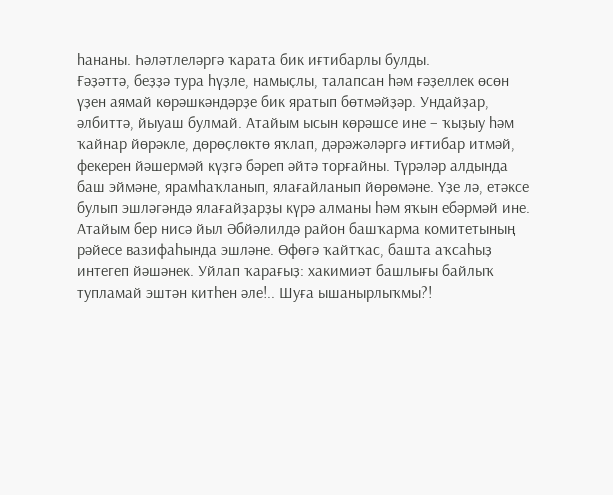һананы. Һәләтлеләргә ҡарата бик иғтибарлы булды.
Ғәҙәттә, беҙҙә тура һүҙле, намыҫлы, талапсан һәм ғәҙеллек өсөн үҙен аямай көрәшкәндәрҙе бик яратып бөтмәйҙәр. Ундайҙар, әлбиттә, йыуаш булмай. Атайым ысын көрәшсе ине – ҡыҙыу һәм ҡайнар йөрәкле, дөрөҫлөктө яҡлап, дәрәжәләргә иғтибар итмәй, фекерен йәшермәй күҙгә бәреп әйтә торғайны. Түрәләр алдында баш эймәне, ярамһаҡланып, ялағайланып йөрөмәне. Үҙе лә, етәксе булып эшләгәндә ялағайҙарҙы күрә алманы һәм яҡын ебәрмәй ине.
Атайым бер нисә йыл Әбйәлилдә район башҡарма комитетының рәйесе вазифаһында эшләне. Өфөгә ҡайтҡас, башта аҡсаһыҙ интегеп йәшәнек. Уйлап ҡарағыҙ: хакимиәт башлығы байлыҡ тупламай эштән китһен әле!.. Шуға ышанырлыҡмы?!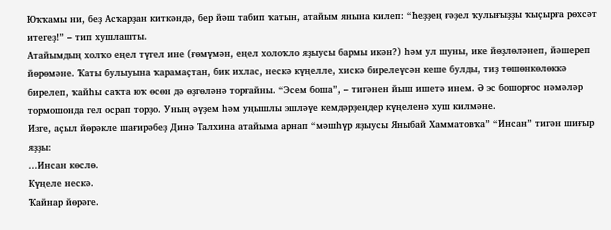Юҡҡамы ни, беҙ Асҡарҙан киткәндә, бер йәш табип ҡатын, атайым янына килеп: “Һеҙҙең ғәҙел ҡулығыҙҙы ҡыҫырға рөхсәт итегеҙ!” – тип хушлашты.
Атайымдың холҡо еңел түгел ине (ғөмүмән, еңел холоҡло яҙыусы бармы икән?) һәм ул шуны, ике йөҙлөләнеп, йәшереп йөрөмәне. Ҡаты булыуына ҡарамаҫтан, бик ихлас, нескә күңелле, хискә бирелеүсән кеше булды, тиҙ төшөнкөлөккә бирелеп, ҡайһы саҡта юҡ өсөн дә өҙгөләнә торғайны. “Эсем боша”, – тигәнен йыш ишетә инем. Ә эс бошорғос нәмәләр тормошонда гел осрап торҙо. Уның әүҙем һәм уңышлы эшләүе кемдәрҙеңдер күңеленә хуш килмәне.
Изге, аҫыл йөрәкле шағирәбеҙ Динә Талхина атайыма арнап “мәшһүр яҙыусы Яныбай Хамматовҡа” “Инсан” тигән шиғыр яҙҙы:
...Инсан көслө.
Күңеле нескә.
Ҡайнар йөрәге.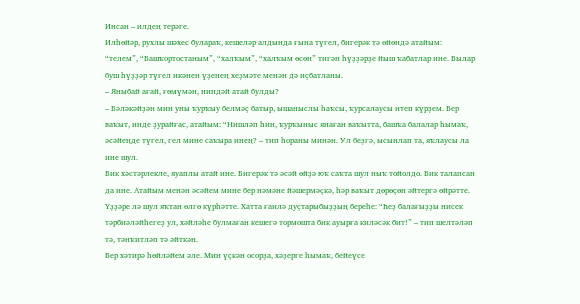Инсан – илдең терәге.
Илһөйәр, рухлы шәхес булараҡ, кешеләр алдында ғына түгел, бигерәк тә өйөндә атайым: “телем”, “Башҡортостаным”, “халҡым”, “халҡым өсөн” тигән һүҙҙәрҙе йыш ҡабатлар ине. Былар буш һүҙҙәр түгел икәнен үҙенең хеҙмәте менән дә иҫбатланы.
– Яныбай ағай, ғөмүмән, ниндәй атай булды?
– Бәләкәйҙән мин уны ҡурҡыу белмәҫ батыр, ышаныслы һаҡсы, ҡурсалаусы итеп күрҙем. Бер ваҡыт, инде ҙурайғас, атайым: “Нишләп һин, ҡурҡыныс янаған ваҡытта, башҡа балалар һымаҡ, әсәйеңде түгел, гел мине саҡыра инең? – тип һораны минән. Ул беҙгә, ысынлап та, яҡлаусы ла ине шул.
Бик хәстәрлекле, яуаплы атай ине. Бигерәк тә әсәй өйҙә юҡ саҡта шул ныҡ тойолдо. Бик талапсан да ине. Атайым менән әсәйем мине бер нәмәне йәшермәҫкә, һәр ваҡыт дөрөҫөн әйтергә өйрәтте. Үҙҙәре лә шул яҡтан өлгө күрһәтте. Хатта ғаилә дуҫтарыбыҙҙың береһе: “Һеҙ балағыҙҙы нисек тәрбиәләйһегеҙ ул, хәйләһе булмаған кешегә тормошта бик ауырға киләсәк бит!” – тип шелтәләп тә, тәнҡитләп тә әйткән.
Бер хәтирә һөйләйем әле. Мин үҫкән осорҙа, хәҙерге һымаҡ, бейеүсе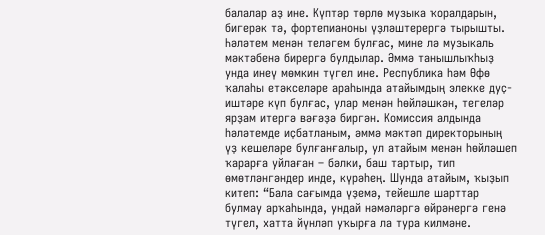балалар аҙ ине. Күптәр төрлө музыка ҡоралдарын, бигерәк тә, фортепианоны үҙләштерергә тырышты. Һәләтем менән теләгем булғас, мине лә музыкаль мәктәбенә бирергә булдылар. Әммә танышлыҡһыҙ унда инеү мөмкин түгел ине. Республика һәм Өфө ҡалаһы етәкселәре араһында атайымдың элекке дуҫ-иштәре күп булғас, улар менән һөйләшкән, тегеләр ярҙам итергә вәғәҙә биргән. Комиссия алдында һәләтемде иҫбатланым, әммә мәктәп директорының үҙ кешеләре булғанғалыр, ул атайым менән һөйләшеп ҡарарға уйлаған – бәлки, баш тартыр, тип өмөтләнгәндер инде, күрәһең. Шунда атайым, ҡыҙып китеп: “Бала сағымда үҙемә, тейешле шарттар булмау арҡаһында, ундай нәмәләргә өйрәнергә генә түгел, хатта йүнләп уҡырға ла тура килмәне.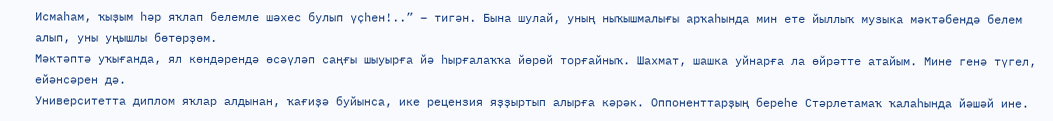Исмаһам, ҡыҙым һәр яҡлап белемле шәхес булып үҫһен!..” – тигән. Бына шулай, уның ныҡышмалығы арҡаһында мин ете йыллыҡ музыка мәктәбендә белем алып, уны уңышлы бөтөрҙөм.
Мәктәптә уҡығанда, ял көндәрендә өсәүләп саңғы шыуырға йә һырғалаҡҡа йөрөй торғайныҡ. Шахмат, шашка уйнарға ла өйрәтте атайым. Мине генә түгел, ейәнсәрен дә.
Университетта диплом яҡлар алдынан, ҡағиҙә буйынса, ике рецензия яҙҙыртып алырға кәрәк. Оппоненттарҙың береһе Стәрлетамаҡ ҡалаһында йәшәй ине.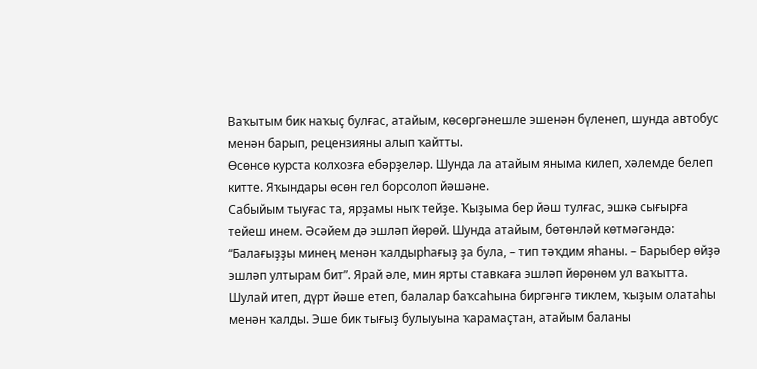Ваҡытым бик наҡыҫ булғас, атайым, көсөргәнешле эшенән бүленеп, шунда автобус менән барып, рецензияны алып ҡайтты.
Өсөнсө курста колхозға ебәрҙеләр. Шунда ла атайым яныма килеп, хәлемде белеп китте. Яҡындары өсөн гел борсолоп йәшәне.
Сабыйым тыуғас та, ярҙамы ныҡ тейҙе. Ҡыҙыма бер йәш тулғас, эшкә сығырға тейеш инем. Әсәйем дә эшләп йөрөй. Шунда атайым, бөтөнләй көтмәгәндә: “Балағыҙҙы минең менән ҡалдырһағыҙ ҙа була, – тип тәҡдим яһаны. – Барыбер өйҙә эшләп ултырам бит”. Ярай әле, мин ярты ставкаға эшләп йөрөнөм ул ваҡытта. Шулай итеп, дүрт йәше етеп, балалар баҡсаһына биргәнгә тиклем, ҡыҙым олатаһы менән ҡалды. Эше бик тығыҙ булыуына ҡарамаҫтан, атайым баланы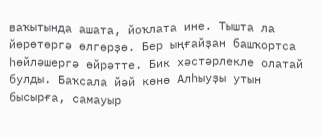ваҡытында ашата, йоҡлата ине. Тышта ла йөрөтөргә өлгөрҙө. Бер ыңғайҙан башҡортса һөйләшергә өйрәтте. Бик хәстәрлекле олатай булды. Баҡсала йәй көнө Алһыуҙы утын бысырға, самауыр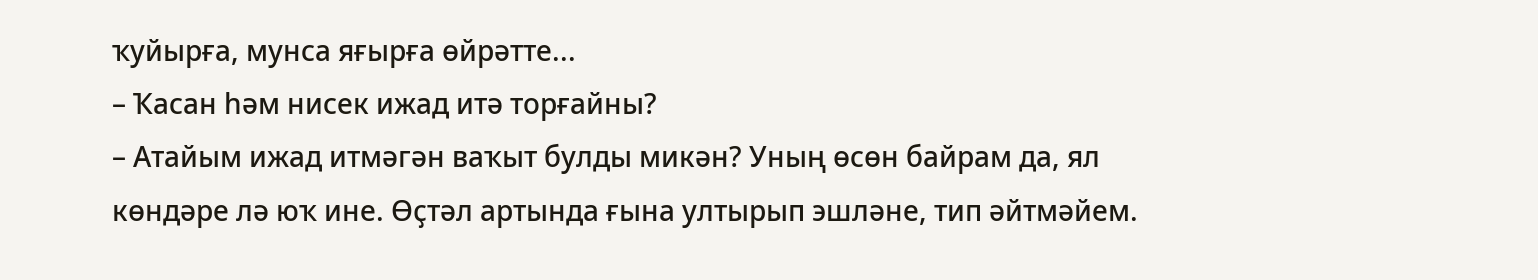ҡуйырға, мунса яғырға өйрәтте...
– Ҡасан һәм нисек ижад итә торғайны?
– Атайым ижад итмәгән ваҡыт булды микән? Уның өсөн байрам да, ял көндәре лә юҡ ине. Өҫтәл артында ғына ултырып эшләне, тип әйтмәйем.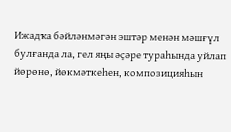Ижадҡа бәйләнмәгән эштәр менән мәшғүл булғанда ла, гел яңы әҫәре тураһында уйлап йөрөнө, йөкмәткеһен, композицияһын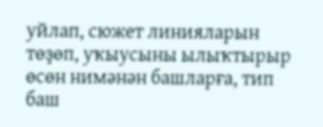уйлап, сюжет линияларын төҙөп, уҡыусыны ылыҡтырыр өсөн нимәнән башларға, тип баш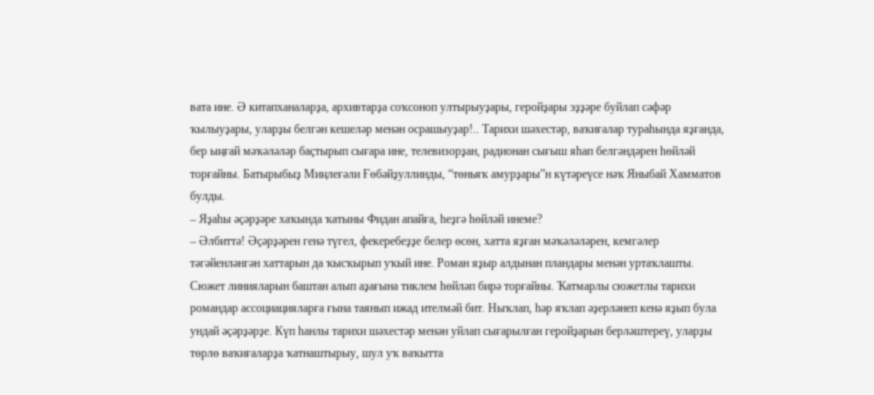вата ине. Ә китапханаларҙа, архивтарҙа соҡсоноп ултырыуҙары, геройҙары эҙҙәре буйлап сәфәр ҡылыуҙары, уларҙы белгән кешеләр менән осрашыуҙар!.. Тарихи шәхестәр, ваҡиғалар тураһында яҙғанда, бер ыңғай мәҡәләләр баҫтырып сығара ине, телевизорҙан, радионан сығыш яһап белгәндәрен һөйләй торғайны. Батырыбыҙ Миңлеғәли Ғөбәйҙуллинды, “төньяҡ амурҙары”н күтәреүсе нәҡ Яныбай Хамматов булды.
– Яҙаһы әҫәрҙәре хаҡында ҡатыны Фидан апайға, һеҙгә һөйләй инеме?
– Әлбиттә! Әҫәрҙәрен генә түгел, фекеребеҙҙе белер өсөн, хатта яҙған мәҡәләләрен, кемгәлер тәгәйенләнгән хаттарын да ҡысҡырып уҡый ине. Роман яҙыр алдынан пландары менән уртаҡлашты. Сюжет линияларын баштан алып аҙағына тиклем һөйләп бирә торғайны. Ҡатмарлы сюжетлы тарихи романдар ассоциацияларға ғына таянып ижад ителмәй бит. Ныҡлап, һәр яҡлап әҙерләнеп кенә яҙып була ундай әҫәрҙәрҙе. Күп һанлы тарихи шәхестәр менән уйлап сығарылған геройҙарын берләштереү, уларҙы төрлө ваҡиғаларҙа ҡатнаштырыу, шул уҡ ваҡытта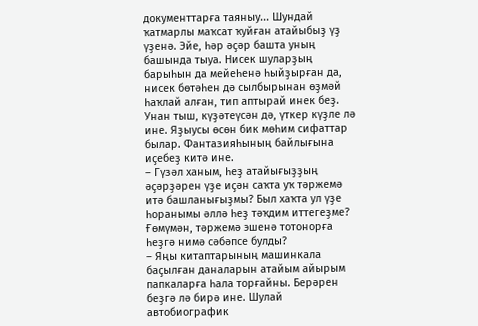документтарға таяныу... Шундай ҡатмарлы маҡсат ҡуйған атайыбыҙ үҙ үҙенә. Эйе, һәр әҫәр башта уның башында тыуа. Нисек шуларҙың барыһын да мейеһенә һыйҙырған да, нисек бөтәһен дә сылбырынан өҙмәй һаҡлай алған, тип аптырай инек беҙ. Унан тыш, күҙәтеүсән дә, үткер күҙле лә ине. Яҙыусы өсөн бик мөһим сифаттар былар. Фантазияһының байлығына иҫебеҙ китә ине.
– Гүзәл ханым, һеҙ атайығыҙҙың әҫәрҙәрен үҙе иҫән саҡта уҡ тәржемә итә башланығыҙмы? Был хаҡта ул үҙе һоранымы әллә һеҙ тәҡдим иттегеҙме? Ғөмүмән, тәржемә эшенә тотонорға һеҙгә нимә сәбәпсе булды?
– Яңы китаптарының машинкала баҫылған даналарын атайым айырым папкаларға һала торғайны. Берәрен беҙгә лә бирә ине. Шулай автобиографик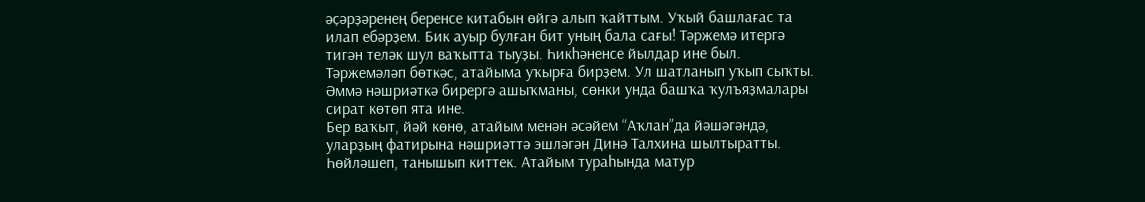әҫәрҙәренең беренсе китабын өйгә алып ҡайттым. Уҡый башлағас та илап ебәрҙем. Бик ауыр булған бит уның бала сағы! Тәржемә итергә тигән теләк шул ваҡытта тыуҙы. Һикһәненсе йылдар ине был. Тәржемәләп бөткәс, атайыма уҡырға бирҙем. Ул шатланып уҡып сыҡты. Әммә нәшриәткә бирергә ашыҡманы, сөнки унда башҡа ҡулъяҙмалары сират көтөп ята ине.
Бер ваҡыт, йәй көнө, атайым менән әсәйем “Аҡлан”да йәшәгәндә, уларҙың фатирына нәшриәттә эшләгән Динә Талхина шылтыратты. Һөйләшеп, танышып киттек. Атайым тураһында матур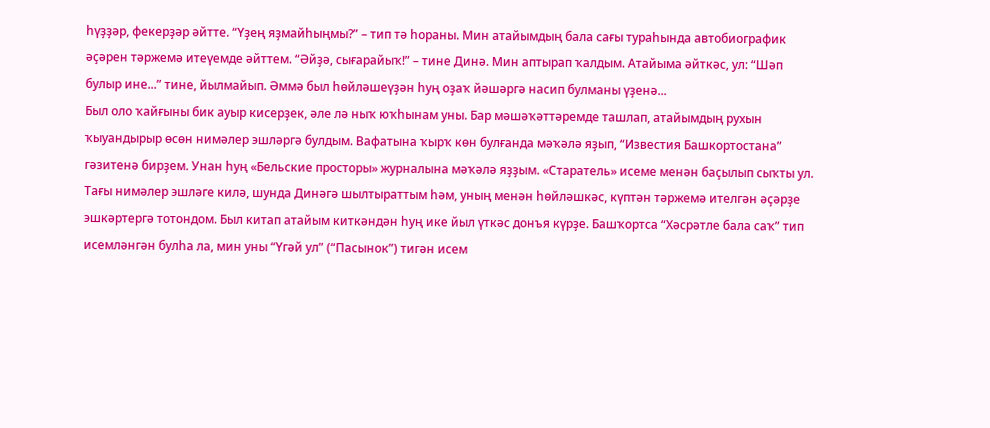һүҙҙәр, фекерҙәр әйтте. “Үҙең яҙмайһыңмы?” – тип тә һораны. Мин атайымдың бала сағы тураһында автобиографик әҫәрен тәржемә итеүемде әйттем. “Әйҙә, сығарайыҡ!” – тине Динә. Мин аптырап ҡалдым. Атайыма әйткәс, ул: “Шәп булыр ине...” тине, йылмайып. Әммә был һөйләшеүҙән һуң оҙаҡ йәшәргә насип булманы үҙенә...
Был оло ҡайғыны бик ауыр кисерҙек, әле лә ныҡ юҡһынам уны. Бар мәшәҡәттәремде ташлап, атайымдың рухын ҡыуандырыр өсөн нимәлер эшләргә булдым. Вафатына ҡырҡ көн булғанда мәҡәлә яҙып, “Известия Башкортостана” гәзитенә бирҙем. Унан һуң «Бельские просторы» журналына мәҡәлә яҙҙым. «Старатель» исеме менән баҫылып сыҡты ул. Тағы нимәлер эшләге килә, шунда Динәгә шылтыраттым һәм, уның менән һөйләшкәс, күптән тәржемә ителгән әҫәрҙе эшкәртергә тотондом. Был китап атайым киткәндән һуң ике йыл үткәс донъя күрҙе. Башҡортса “Хәсрәтле бала саҡ” тип исемләнгән булһа ла, мин уны “Үгәй ул” (“Пасынок”) тигән исем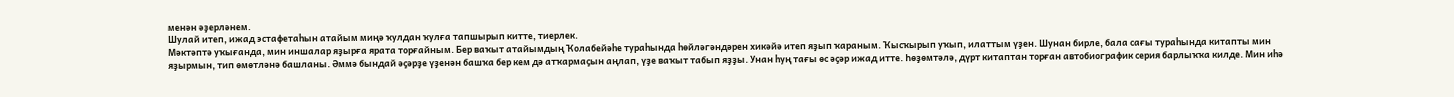менән әҙерләнем.
Шулай итеп, ижад эстафетаһын атайым миңә ҡулдан ҡулға тапшырып китте, тиерлек.
Мәктәптә уҡығанда, мин иншалар яҙырға ярата торғайным. Бер ваҡыт атайымдың Ҡолабейәһе тураһында һөйләгәндәрен хикәйә итеп яҙып ҡараным. Ҡысҡырып уҡып, илаттым үҙен. Шунан бирле, бала сағы тураһында китапты мин яҙырмын, тип өмөтләнә башланы. Әммә бындай әҫәрҙе үҙенән башҡа бер кем дә атҡармаҫын аңлап, үҙе ваҡыт табып яҙҙы. Унан һуң тағы өс әҫәр ижад итте. Һөҙөмтәлә, дүрт китаптан торған автобиографик серия барлыҡҡа килде. Мин иһә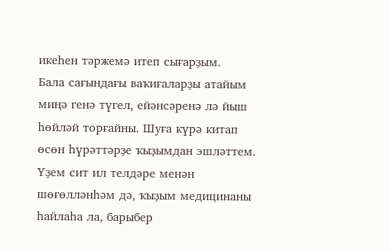икеһен тәржемә итеп сығарҙым.
Бала сағындағы ваҡиғаларҙы атайым миңә генә түгел, ейәнсәренә лә йыш һөйләй торғайны. Шуға күрә китап өсөн һүрәттәрҙе ҡыҙымдан эшләттем.
Үҙем сит ил телдәре менән шөғөлләнһәм дә, ҡыҙым медицинаны һайлаһа ла, барыбер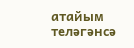атайым теләгәнсә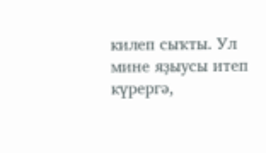килеп сыҡты. Ул мине яҙыусы итеп күрергә,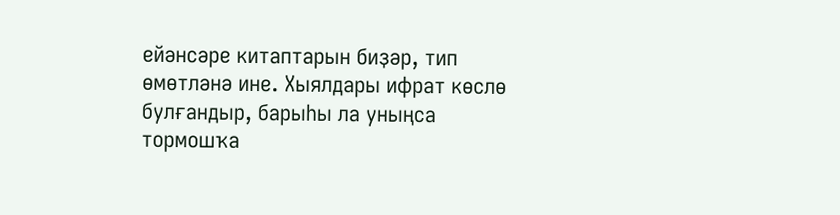ейәнсәре китаптарын биҙәр, тип өмөтләнә ине. Хыялдары ифрат көслө булғандыр, барыһы ла уныңса тормошҡа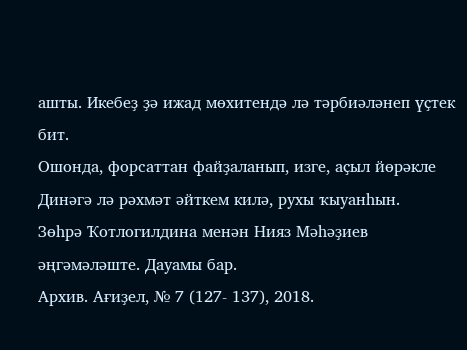ашты. Икебеҙ ҙә ижад мөхитендә лә тәрбиәләнеп үҫтек бит.
Ошонда, форсаттан файҙаланып, изге, аҫыл йөрәкле Динәгә лә рәхмәт әйткем килә, рухы ҡыуанһын.
Зөһрә Ҡотлогилдина менән Нияз Мәһәҙиев әңгәмәләште. Дауамы бар.
Архив. Ағиҙел, № 7 (127- 137), 2018.